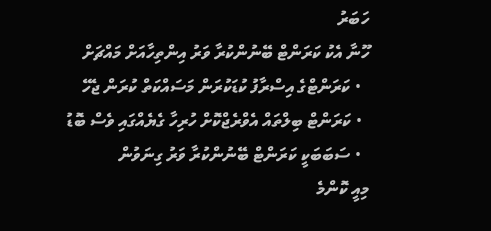ހަބަރު
ހޫނާ އެކު ކަރަންޓް ބޭނުންކުރާ ވަރު އިންތިހާއަށް މައްޗަށް
  • ކަރަންޓްގެ އިސްރާފު ކުޑަކުރަން މަސައްކަތް ކުރަން ޖެހޭ
  • ކަރަންޓް ބިލްތައް އެވްރެޖްކޮށް ހުރިހާ ގެޔެއްގައި ވެސް ބޮޑު
  • ސަބަބަކީ ކަރަންޓް ބޭނުންކުރާ ވަރު ގިނަވުން
މިއީ ކޮންމެ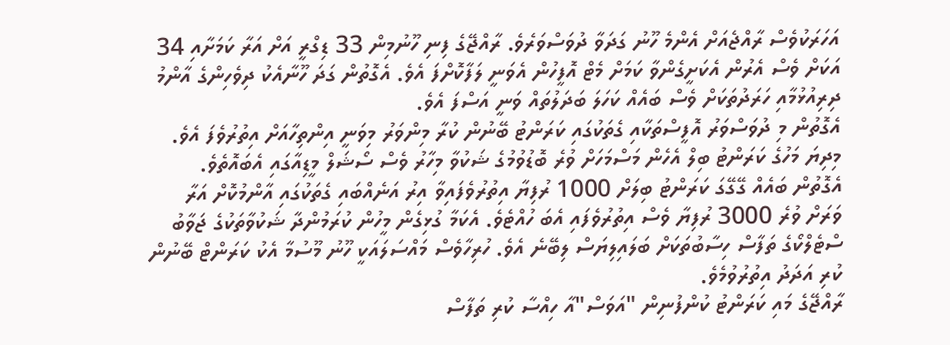އަހަރަކުވެސް ރާއްޖެއަށް އެންމެ ހޫނު ގަދަވާ ދުވަސްވަރެވެ. ރާއްޖޭގެ ފިނި ހޫނުމިން 33 ޑިގްރީ އަށް އަރާ ކަމަށާއި 34 އަކަށް ވެސް އެރުން އެކަށީގެންވާ ކަމަށް މެޓް އޮފީހުން އެވަނީ ލަފާކޮށްފަ އެވެ. އެގޮތުން ގަދަ ހޫނާއެކު ދިވެހިންގެ އާންމު ދިރިއުޅުމާއި ހަރަދުތަކަށް ވެސް ބައެއް ކަހަލަ ބަދަލުތައް ވަނީ އަސްފަ އެވެ.
އެގޮތުން މި ދުވަސްވަރު އޮފީސްތަކާއި ގެތަކުގައި ކަރަންޓު ބޭނުން ކުރާ މިންވަރު މިވަނީ އިންތިހާއަށް އިތުރުވެފަ އެވެ. މިދިޔަ މަހުގެ ކަރަންޓު ބިލް އެހެން މަސްމަހަށް ވުރެ ބޮޑުވުމުގެ ޝަކުވާ މިހާރު ވެސް ސޯޝަލް މީޑިއާގައި އެބައޮތެވެ. އެގޮތުން ބައެއް ގޭގޭގަ ކަރަންޓު ބިލަށް 1000 ރުފިޔާ އިތުރުވެފައިވާ އިރު އަނެއްބައި ގެތަކުގައި އާންމުކޮށް އަރާ ވަރަށް ވުރެ 3000 ރުފިޔާ ވެސް އިތުރުވެފައި އެބަ ހުއްޓެވެ. އެކަމާ ގުޅިގެން މީހުން ކުރަމުންދާ ޝަކުވާތަކުގެ ޖަވާބު ސްޓެލްކޯގެ ތަފާސް ހިސާބުތަކަށް ބަލައިލިޔަސް ލިބޭނެ އެވެ. ހުރިހާވެސް މައްސަލައަކީ ހޫނު މޫސުމާ އެކު ކަރަންޓް ބޭނުން ކުރި އަދަދު އިތުރުވުމެވެ.
ރާއްޖޭގެ މައި ކަރަންޓު ކުންފުނިން "އަވަސް"އާ ހިއްސާ ކުރި ތަފާސް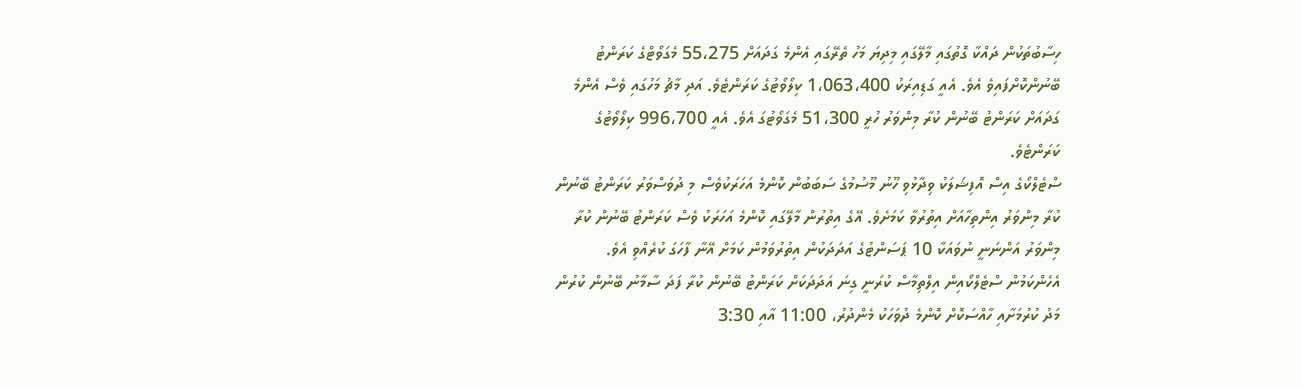ހިސާބުތަކުން ދައްކާ ގޮތުގައި މާލޭގައި މިދިޔަ މަހު ތެރޭގައި އެންމެ ގަދައަށް 55،275 މެގަވޯޓްގެ ކަރަންޓު ބޭނުންކޮށްފައިވެ އެވެ. އެއީ ގަޑިއިރަކު 1،063،400 ކިލޯވޯޓުގެ ކަރަންޓެވެ. އަދި މާޗު މަހުގައި ވެސް އެންމެ ގަދައަށް ކަރަންޓު ބޭނުން ކުރާ މިންވަރު ހުރީ 51،300 މެގަވޯޓުގަ އެވެ. އެއީ 996،700 ކިލޯވޯޓުގެ ކަރަންޓެވެ.
ސްޓެލްކޯގެ އިސް އޮފިޝަލަކު ވިދާޅުވި ހޫނު މޫސުމުގެ ސަބަބުން ކޮންމެ އަހަރަކުވެސް މި ދުވަސްވަރު ކަރަންޓު ބޭނުން ކުރާ މިންވަރު އިންތިހާއަށް އިތުރުވާ ކަމަށެވެ. އޭގެ އިތުރުން މާލޭގައި ކޮންމެ އަހަރަކު ވެސް ކަރަންޓު ބޭނުން ކުރާ މިންވަރު އަންނަނީ ނުވައަކާ 10 ޕަސަންޓުގެ އަދަދަކުން އިތުރުވަމުން ކަމަށް އޭނާ ފާހަގަ ކުރެއްވި އެވެ.
އެހެންކަމުން ސްޓެލްކޯއިން އިލްތިމާސް ކުރަނީ ގިނަ އަދަދަކަށް ކަރަންޓު ބޭނުން ކުރާ ފަދަ ސާމާނު ބޭނުން ކުރުން މަދު ކުރުމަށާއި ހާއްސަކޮށް ކޮންމެ ދުވަހަކު މެންދުރު، 11:00 އާއި 3:30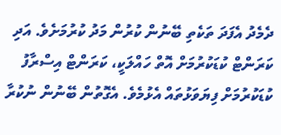ދެމެދު އެފަދަ ތަކެތި ބޭނުން ކުރުން މަދު ކުރުމަށެވެ. އަދި ކަރަންޓް ކުޑަކުރުމަށް އޮތް ހައްލަކީ، ކަރަންޓް އިސްރާފު ކުޑަކުރުމަށް ފިޔަވަޅުތައް އެޅުމެވެ. އެގޮތުން ބޭނުން ނުކުރާ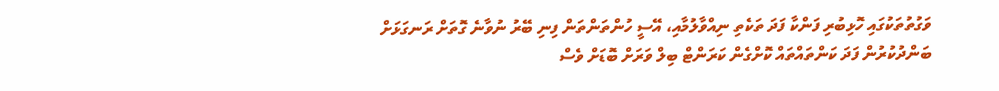ވަގުތުތަކުގައި ހޮޅިބުރި ފަންކާ ފަދަ ތަކެތި ނިއްވާލުމާއި، އޭސީ ހުންތަންތަން ފިނި ބޭރު ނުވާނެ ގޮތަށް ރަނގަޅަށް ބަންދުކުރުން ފަދަ ކަންތައްތައް ކޮށްގެން ކަރަންޓް ބިލް ވަރަށް ބޮޑަށް ވެސް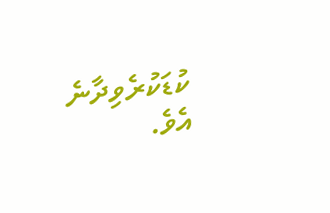ކުޑަކުރެވިދާނެ އެވެ.